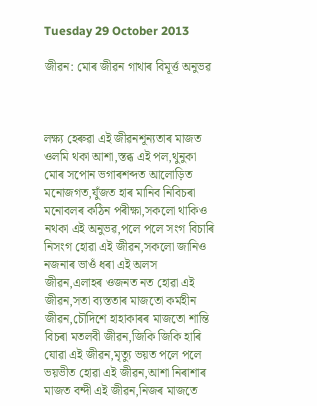Tuesday 29 October 2013

জীৱন: মোৰ জীৱন গাথাৰ বিমূৰ্ত্ত অনুভৱ



লক্ষ্য হেৰুৱা এই জীৱনশূন্যতাৰ মাজত ওলমি থকা আশা,স্তব্ধ এই পল,থুনুকা মোৰ সপোন ভগাৰশব্দত আলোড়িত মনোজগত,যুঁজত হাৰ মানিব নিবিচৰা মনোবলৰ কঠিন পৰীক্ষা,সকলো থাকিও নথকা এই অনুভৱ,পলে পলে সংগ বিচাৰি নিসংগ হোৱা এই জীৱন,সকলো জানিও নজনাৰ ভাওঁ ধৰা এই অলস জীৱন,এলাহৰ ওজনত নত হোৱা এই জীৱন,সতা ব্যস্ততাৰ মাজতো কৰ্মহীন জীৱন,চৌদিশে হাহাকাৰৰ মাজতো শান্তি বিচৰা মতলবী জীৱন,জিকি জিকি হাৰি যোৱা এই জীৱন,মৃত্যু ভয়ত পলে পলে ভয়ভীত হোৱা এই জীৱন,আশা নিৰাশাৰ মাজত বন্দী এই জীৱন,নিজৰ মাজতে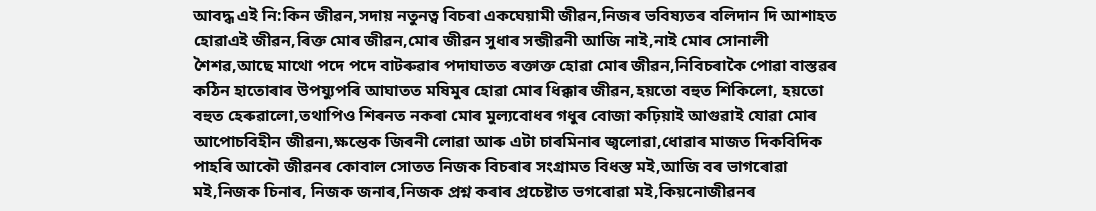আবদ্ধ এই নি:কিন জীৱন,সদায় নতুনত্ব বিচৰা একঘেয়ামী জীৱন,নিজৰ ভবিষ্যতৰ বলিদান দি আশাহত হোৱাএই জীৱন,ৰিক্ত মোৰ জীৱন,মোৰ জীৱন সুধাৰ সন্জীৱনী আজি নাই,নাই মোৰ সোনালী শৈশৱ,আছে মাথো পদে পদে বাটৰুৱাৰ পদাঘাতত ৰক্তাক্ত হোৱা মোৰ জীৱন,নিবিচৰাকৈ পোৱা বাস্তৱৰ কঠিন হাতোৰাৰ উপয্যুপৰি আঘাতত মষিমুৰ হোৱা মোৰ ধিক্কাৰ জীৱন,হয়তো বহুত শিকিলো, হয়তো বহুত হেৰুৱালো,তথাপিও শিৰনত নকৰা মোৰ মুল্যবোধৰ গধুৰ বোজা কঢ়িয়াই আগুৱাই যোৱা মোৰ আপোচবিহীন জীৱন৷,ক্ষন্তেক জিৰনী লোৱা আৰু এটা চাৰমিনাৰ জ্ৱলোৱা,ধোৱাৰ মাজত দিকবিদিক পাহৰি আকৌ জীৱনৰ কোবাল সোতত নিজক বিচৰাৰ সংগ্ৰামত বিধস্ত মই,আজি বৰ ভাগৰোৱা মই,নিজক চিনাৰ, নিজক জনাৰ,নিজক প্ৰশ্ন কৰাৰ প্ৰচেষ্টাত ভগৰোৱা মই,কিয়নোজীৱনৰ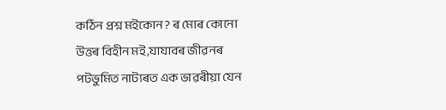কঠিন প্ৰশ্ন মইকোন ? ৰ মোৰ কোনো উত্তৰ বিহীন মই,যাযাবৰ জীৱনৰ পটভুমিত নাট্যৰত এক ভাৱৰীয়া যেন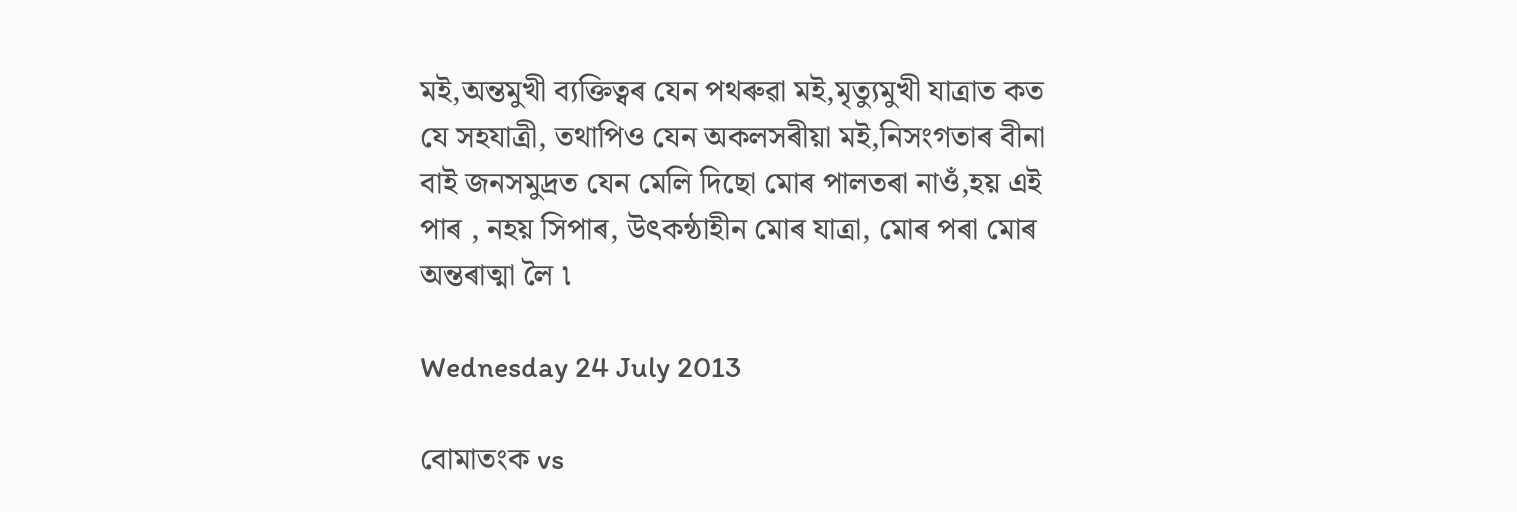মই,অন্তমুখী ব্যক্তিত্বৰ যেন পথৰুৱা মই,মৃত্যুমুখী যাত্ৰাত কত যে সহযাত্ৰী, তথাপিও যেন অকলসৰীয়া মই,নিসংগতাৰ বীনা বাই জনসমুদ্ৰত যেন মেলি দিছো মোৰ পালতৰা নাওঁ,হয় এই পাৰ , নহয় সিপাৰ, উৎকন্ঠাহীন মোৰ যাত্ৰা, মোৰ পৰা মোৰ অন্তৰাত্মা লৈ ৷

Wednesday 24 July 2013

বোমাতংক vs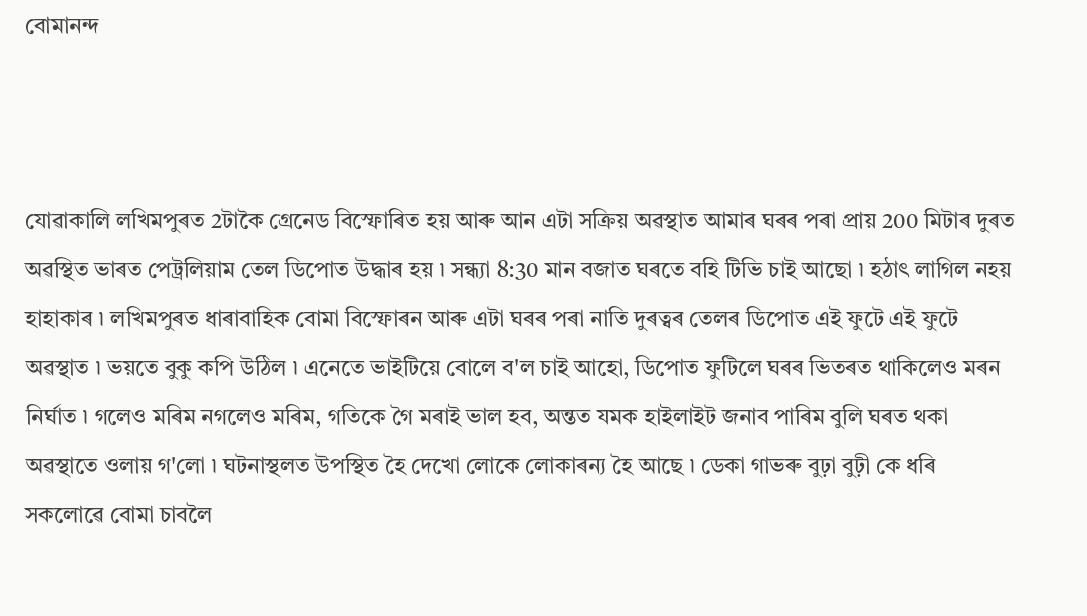বোমানন্দ



যোৱাকালি লখিমপুৰত 2টাকৈ গ্ৰেনেড বিস্ফোৰিত হয় আৰু আন এটা সক্ৰিয় অৱস্থাত আমাৰ ঘৰৰ পৰা প্ৰায় 200 মিটাৰ দুৰত অৱস্থিত ভাৰত পেট্ৰলিয়াম তেল ডিপোত উদ্ধাৰ হয় ৷ সন্ধ্যা 8:30 মান বজাত ঘৰতে বহি টিভি চাই আছো ৷ হঠাৎ লাগিল নহয় হাহাকাৰ ৷ লখিমপুৰত ধাৰাবাহিক বোমা বিস্ফোৰন আৰু এটা ঘৰৰ পৰা নাতি দুৰত্বৰ তেলৰ ডিপোত এই ফুটে এই ফুটে অৱস্থাত ৷ ভয়তে বুকু কপি উঠিল ৷ এনেতে ভাইটিয়ে বোলে ব'ল চাই আহো, ডিপোত ফুটিলে ঘৰৰ ভিতৰত থাকিলেও মৰন নিৰ্ঘাত ৷ গলেও মৰিম নগলেও মৰিম, গতিকে গৈ মৰাই ভাল হব, অন্তত যমক হাইলাইট জনাব পাৰিম বুলি ঘৰত থকা অৱস্থাতে ওলায় গ'লো ৷ ঘটনাস্থলত উপস্থিত হৈ দেখো লোকে লোকাৰন্য হৈ আছে ৷ ডেকা গাভৰু বুঢ়া বুঢ়ী কে ধৰি সকলোৱে বোমা চাবলৈ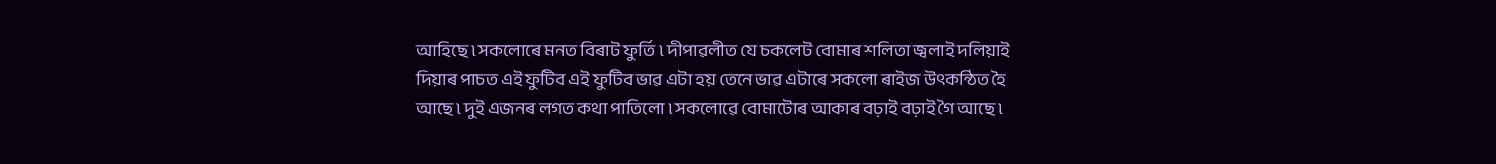আহিছে ৷ সকলোৰে মনত বিৰাট ফুৰ্তি ৷ দীপাৱলীত যে চকলেট বোমাৰ শলিতা জ্বলাই দলিয়াই দিয়াৰ পাচত এই ফুটিব এই ফুটিব ভাৱ এটা হয় তেনে ভাৱ এটাৰে সকলো ৰাইজ উৎকন্ঠিত হৈ আছে ৷ দুই এজনৰ লগত কথা পাতিলো ৷ সকলোৱে বোমাটোৰ আকাৰ বঢ়াই বঢ়াই গৈ আছে ৷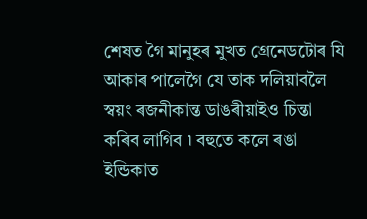শেষত গৈ মানুহৰ মুখত গ্ৰেনেডটোৰ যি আকাৰ পালেগৈ যে তাক দলিয়াবলৈ স্বয়ং ৰজনীকান্ত ডাঙৰীয়াইও চিন্তা কৰিব লাগিব ৷ বহুতে কলে ৰঙা ইন্ডিকাত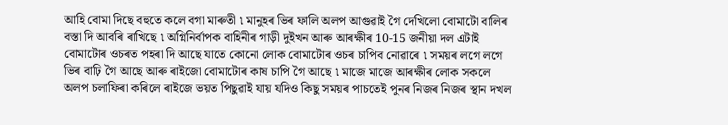আহি বোমা দিছে বহুতে কলে বগা মাৰুতী ৷ মানুহৰ ভিৰ ফালি অলপ আগুৱাই গৈ দেখিলো বোমাটো বালিৰ বস্তা দি আবৰি ৰাখিছে ৷ অগ্নিনিৰ্বাপক বাহিনীৰ গাড়ী দুইখন আৰু আৰক্ষীৰ 10-15 জনীয়া দল এটাই বোমাটোৰ ওচৰত পহৰা দি আছে যাতে কোনো লোক বোমাটোৰ ওচৰ চাপিব নোৱাৰে ৷ সময়ৰ লগে লগে ভিৰ বাঢ়ি গৈ আছে আৰু ৰাইজো বোমাটোৰ কাষ চাপি গৈ আছে ৷ মাজে মাজে আৰক্ষীৰ লোক সকলে অলপ চলাফিৰা কৰিলে ৰাইজে ভয়ত পিছুৱাই যায় যদিও কিছু সময়ৰ পাচতেই পুনৰ নিজৰ নিজৰ স্থান দখল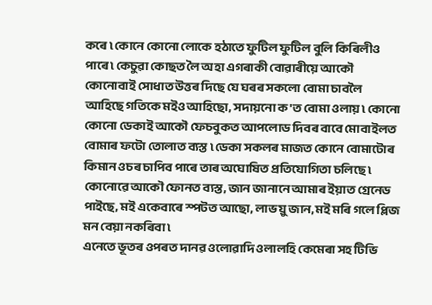কৰে ৷ কোনে কোনো লোকে হঠাতে ফুটিল ফুটিল বুলি কিৰিলীও পাৰে ৷ কেচুৱা কোছত লৈ অহা এগৰাকী বোৱাৰীয়ে আকৌ কোনোবাই সোধাত উত্তৰ দিছে যে ঘৰৰ সকলো বোমা চাবলৈ আহিছে গতিকে মইও আহিছো, সদায়নো ক'ত বোমা ওলায় ৷ কোনো কোনো ডেকাই আকৌ ফেচবুকত আপলোড দিবৰ বাবে মোবাইলত বোমাৰ ফটো তোলাত ব্যস্ত ৷ ডেকা সকলৰ মাজত কোনে বোমাটোৰ কিমান ওচৰ চাপিব পাৰে তাৰ অঘোষিত প্ৰতিযোগিতা চলিছে ৷ কোনোৱে আকৌ ফোনত ব্যস্ত, জান জানানে আমাৰ ইয়াত গ্ৰেনেড পাইছে, মই একেবাৰে স্পটত আছো, লাভ য়ু জান, মই মৰি গলে প্লিজ মন বেয়া নকৰিবা ৷
এনেতে ভূতৰ ওপৰত দানৱ ওলোৱাদি ওলালহি কেমেৰা সহ টিভি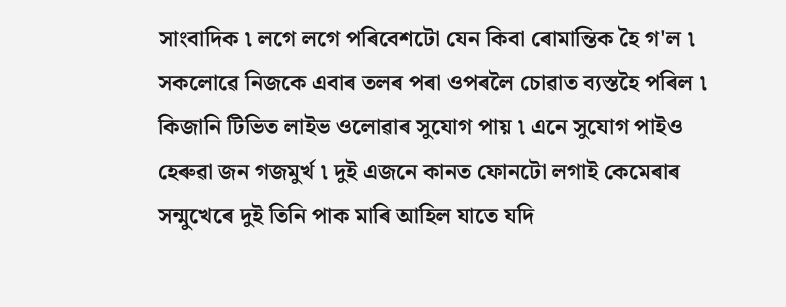সাংবাদিক ৷ লগে লগে পৰিবেশটো যেন কিবা ৰোমান্তিক হৈ গ'ল ৷ সকলোৱে নিজকে এবাৰ তলৰ পৰা ওপৰলৈ চোৱাত ব্যস্তহৈ পৰিল ৷ কিজানি টিভিত লাইভ ওলোৱাৰ সুযোগ পায় ৷ এনে সুযোগ পাইও হেৰুৱা জন গজমুৰ্খ ৷ দুই এজনে কানত ফোনটো লগাই কেমেৰাৰ সন্মুখেৰে দুই তিনি পাক মাৰি আহিল যাতে যদি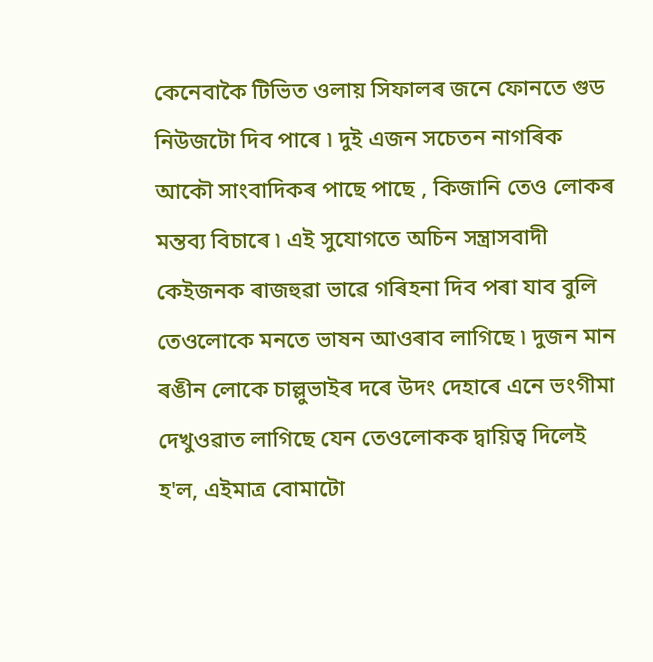কেনেবাকৈ টিভিত ওলায় সিফালৰ জনে ফোনতে গুড নিউজটো দিব পাৰে ৷ দুই এজন সচেতন নাগৰিক আকৌ সাংবাদিকৰ পাছে পাছে , কিজানি তেও লোকৰ মন্তব্য বিচাৰে ৷ এই সুযোগতে অচিন সন্ত্ৰাসবাদী কেইজনক ৰাজহুৱা ভাৱে গৰিহনা দিব পৰা যাব বুলি তেওলোকে মনতে ভাষন আওৰাব লাগিছে ৷ দুজন মান ৰঙীন লোকে চাল্লুভাইৰ দৰে উদং দেহাৰে এনে ভংগীমা দেখুওৱাত লাগিছে যেন তেওলোকক দ্বায়িত্ব দিলেই হ'ল, এইমাত্ৰ বোমাটো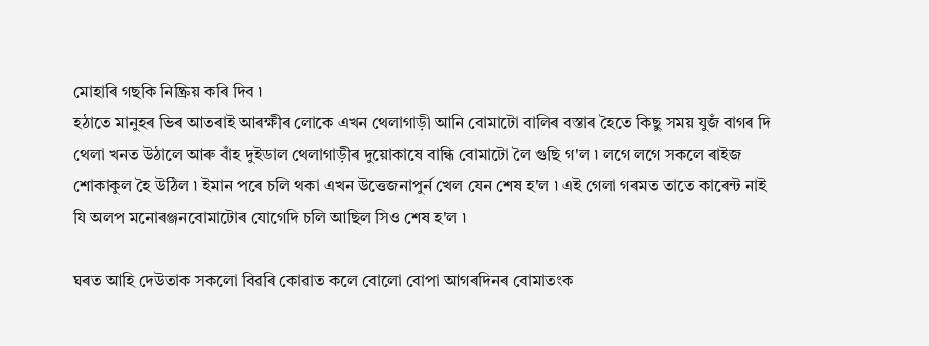মোহাৰি গছকি নিষ্ক্ৰিয় কৰি দিব ৷
হঠাতে মানুহৰ ভিৰ আতৰাই আৰক্ষীৰ লোকে এখন থেলাগাড়ী আনি বোমাটো বালিৰ বস্তাৰ হৈতে কিছু সময় যুজঁ বাগৰ দি থেলা খনত উঠালে আৰু বাঁহ দুইডাল থেলাগাড়ীৰ দুয়োকাষে বান্ধি বোমাটো লৈ গুছি গ'ল ৷ লগে লগে সকলে ৰাইজ শোকাকুল হৈ উঠিল ৷ ইমান পৰে চলি থকা এখন উত্তেজনাপুৰ্ন খেল যেন শেষ হ'ল ৷ এই গেলা গৰমত তাতে কাৰেন্ট নাই যি অলপ মনোৰঞ্জনবোমাটোৰ যোগেদি চলি আছিল সিও শেষ হ'ল ৷

ঘৰত আহি দেউতাক সকলো বিৱৰি কোৱাত কলে বোলো বোপা আগৰদিনৰ বোমাতংক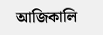আজিকালি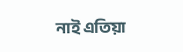নাই এতিয়া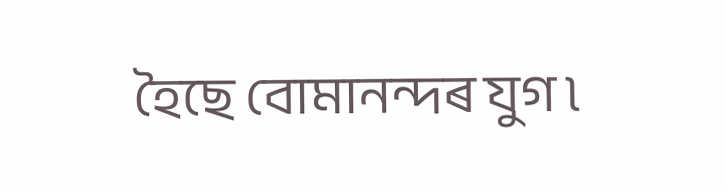হৈছে বোমানন্দৰ যুগ ৷